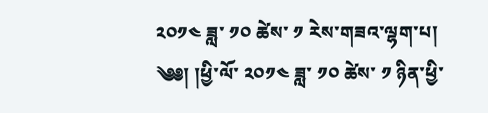༢༠༡༤ ཟླ་ ༡༠ ཚེས་ ༡ རེས་གཟའ་ལྷག་པ།
༄༅། །ཕྱི་ལོ་ ༢༠༡༤ ཟླ་ ༡༠ ཚེས་ ༡ ཉིན་ཕྱི་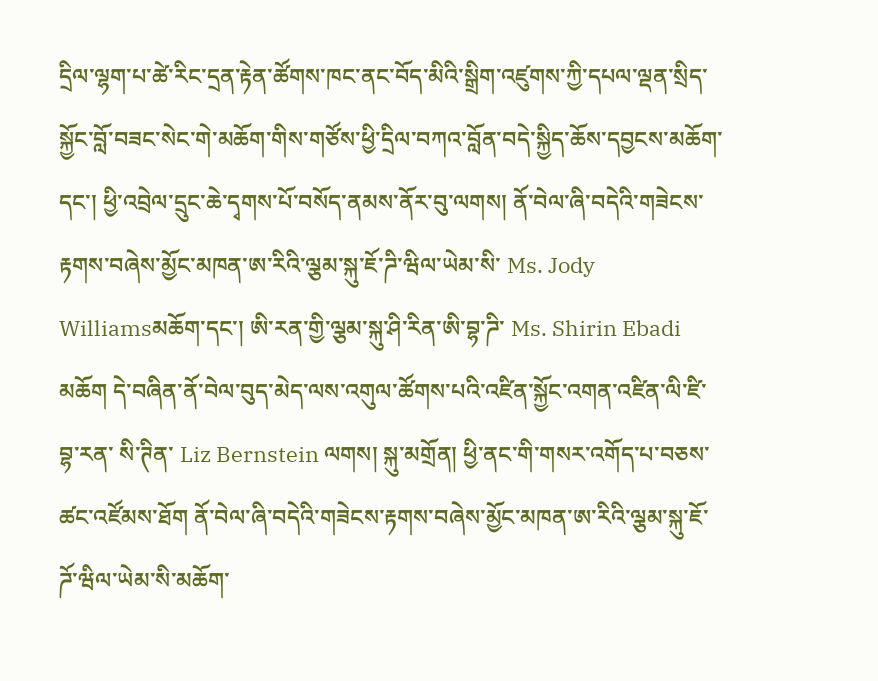དྲིལ་ལྷག་པ་ཚེ་རིང་དྲན་རྟེན་ཚོགས་ཁང་ནང་བོད་མིའི་སྒྲིག་འཛུགས་ཀྱི་དཔལ་ལྡན་སྲིད་སྐྱོང་བློ་བཟང་སེང་གེ་མཆོག་གིས་གཙོས་ཕྱི་དྲིལ་བཀའ་བློན་བདེ་སྐྱིད་ཆོས་དབྱངས་མཆོག་དང་། ཕྱི་འབྲེལ་དྲུང་ཆེ་དྭགས་པོ་བསོད་ནམས་ནོར་བུ་ལགས། ནོ་བེལ་ཞི་བདེའི་གཟེངས་རྟགས་བཞེས་མྱོང་མཁན་ཨ་རིའི་ལྕམ་སྐུ་ཇོ་ཌི་ཝིལ་ཡེམ་སི་ Ms. Jody Williamsམཆོག་དང་། ཨི་རན་གྱི་ལྕམ་སྐུ་ཤི་རིན་ཨི་བྷ་ཌི་ Ms. Shirin Ebadi མཆོག དེ་བཞིན་ནོ་བེལ་བུད་མེད་ལས་འགུལ་ཚོགས་པའི་འཛིན་སྐྱོང་འགན་འཛིན་ལི་ཛི་བྷ་རན་ སི་ཊིན་ Liz Bernstein ལགས། སྐུ་མགྲོན། ཕྱི་ནང་གི་གསར་འགོད་པ་བཅས་ཚང་འཛོམས་ཐོག ནོ་བེལ་ཞི་བདེའི་གཟེངས་རྟགས་བཞེས་མྱོང་མཁན་ཨ་རིའི་ལྕམ་སྐུ་ཇོ་ཌོ་ཝིལ་ཡེམ་སི་མཆོག་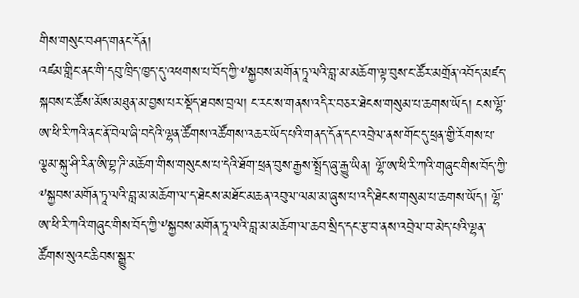གིས་གསུང་བཤད་གནང་དོན།
འཛམ་གླིང་ནང་གི་དབུ་ཁྲིད་ཁྱད་དུ་འཕགས་པ་བོད་ཀྱི་༸སྐྱབས་མགོན་ཏཱ་ལའི་བླ་མ་མཆོག་ལྟ་བུས་ང་ཚོར་མགྲོན་འབོད་མཛད་སྐབས་ང་ཚོས་མོས་མཐུན་མ་བྱས་པར་སྡོད་ཐབས་བྲལ། ང་རང་ས་གནས་འདིར་བཅར་ཐེངས་གསུམ་པ་ཆགས་ཡོད། ངས་ལྷོ་ཨ་ཕི་རི་ཀའི་ནང་ནོ་བེལ་ཞི་བདེའི་ལྷན་ཚོགས་འཚོགས་འཆར་ཡོད་པའི་གནད་དོན་དང་འབྲེལ་ནས་གོང་དུ་ཕྲན་གྱི་རོགས་པ་ལྕམ་སྐུ་ཤི་རིན་ཨི་བྷ་ཌི་མཆོག་གིས་གསུངས་པ་དེའི་ཐོག་ཕྲན་བུས་རྒྱས་སྤྲོད་ཞུ་རྒྱུ་ཡིན། ལྷོ་ཨ་ཕི་རི་ཀའི་གཞུང་གིས་བོད་ཀྱི་༸སྐྱབས་མགོན་ཏཱ་ལའི་བླ་མ་མཆོག་ལ་ད་ཐེངས་མཐོང་མཆན་འབུལ་ལམ་མ་ཞུས་པ་འདི་ཐེངས་གསུམ་པ་ཆགས་ཡོད། ལྷོ་ཨ་ཕི་རི་ཀའི་གཞུང་གིས་བོད་ཀྱི་༸སྐྱབས་མགོན་ཏཱ་ལའི་བླ་མ་མཆོག་ལ་ཆབ་སྲིད་དང་རྩ་བ་ནས་འབྲེལ་བ་མེད་པའི་ལྷན་ཚོགས་སུའང་ཆིབས་སྒྱུར་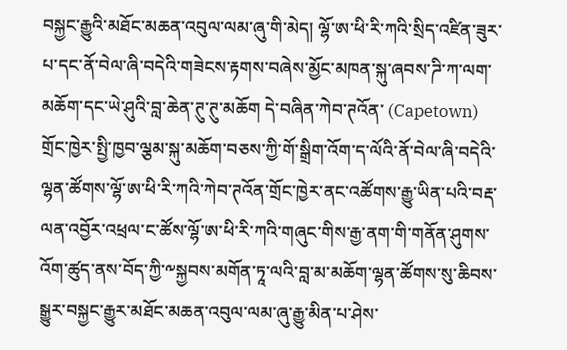བསྐྱང་རྒྱུའི་མཐོང་མཆན་འབུལ་ལམ་ཞུ་གི་མེད། ལྷོ་ཨ་ཕི་རི་ཀའི་སྲིད་འཛིན་ཟུར་པ་དང་ནོ་བེལ་ཞི་བདེའི་གཟེངས་རྟགས་བཞེས་མྱོང་མཁན་སྐུ་ཞབས་ཌི་ཀ་ལག་མཆོག་དང་ཡེ་ཤུའི་བླ་ཆེན་ཊུ་ཊུ་མཆོག དེ་བཞིན་ཀེབ་ཊའོན་ (Capetown) གྲོང་ཁྱེར་སྤྱི་ཁྱབ་ལྕམ་སྐུ་མཆོག་བཅས་ཀྱི་གོ་སྒྲིག་འོག་ད་ལོའི་ནོ་བེལ་ཞི་བདེའི་ལྷན་ཚོགས་ལྷོ་ཨ་ཕི་རི་ཀའི་ཀེབ་ཊའོན་གྲོང་ཁྱེར་ནང་འཚོགས་རྒྱུ་ཡིན་པའི་བརྡ་ལན་འབྱོར་འཕྲལ་ང་ཚོས་ལྷོ་ཨ་ཕི་རི་ཀའི་གཞུང་གིས་རྒྱ་ནག་གི་གནོན་ཤུགས་འོག་ཚུད་ནས་བོད་ཀྱི་༸སྐྱབས་མགོན་ཏཱ་ལའི་བླ་མ་མཆོག་ལྷན་ཚོགས་སུ་ཆིབས་སྒྱུར་བསྐྱང་རྒྱུར་མཐོང་མཆན་འབུལ་ལམ་ཞུ་རྒྱུ་མིན་པ་ཤེས་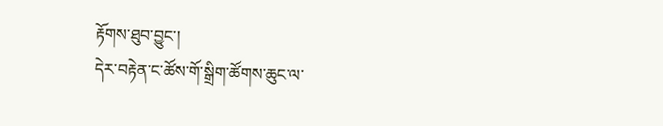རྟོགས་ཐུབ་བྱུང་།
དེར་བརྟེན་ང་ཚོས་གོ་སྒྲིག་ཚོགས་ཆུང་ལ་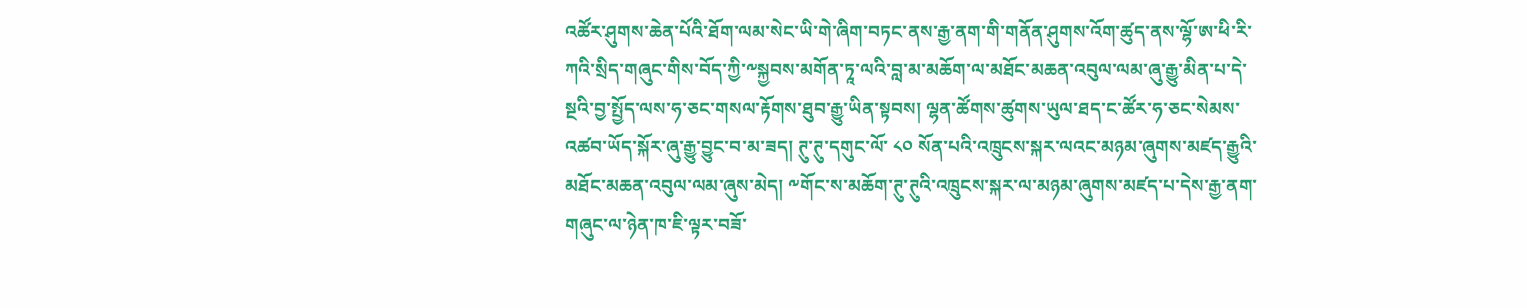འཚོར་ཤུགས་ཆེན་པོའི་ཐོག་ལམ་སེང་ཡི་གེ་ཞིག་བཏང་ནས་རྒྱ་ནག་གི་གནོན་ཤུགས་འོག་ཚུད་ནས་ལྷོ་ཨ་ཕི་རི་ཀའི་སྲིད་གཞུང་གིས་བོད་ཀྱི་༸སྐྱབས་མགོན་ཏཱ་ལའི་བླ་མ་མཆོག་ལ་མཐོང་མཆན་འབུལ་ལམ་ཞུ་རྒྱུ་མིན་པ་དེ་སྔའི་བྱ་སྤྱོད་ལས་ཧ་ཅང་གསལ་རྟོགས་ཐུབ་རྒྱུ་ཡིན་སྟབས། ལྷན་ཚོགས་ཚུགས་ཡུལ་ཐད་ང་ཚོར་ཧ་ཅང་སེམས་འཚབ་ཡོད་སྐོར་ཞུ་རྒྱུ་བྱུང་བ་མ་ཟད། ཊུ་ཊུ་དགུང་ལོ་ ༨༠ སོན་པའི་འཁྲུངས་སྐར་ལའང་མཉམ་ཞུགས་མཛད་རྒྱུའི་མཐོང་མཆན་འབུལ་ལམ་ཞུས་མེད། ༸གོང་ས་མཆོག་ཊུ་ཊུའི་འཁྲུངས་སྐར་ལ་མཉམ་ཞུགས་མཛད་པ་དེས་རྒྱ་ནག་གཞུང་ལ་ཉེན་ཁ་ཇི་ལྟར་བཟོ་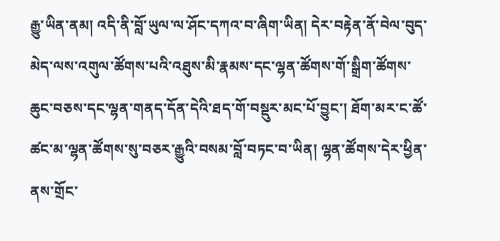རྒྱུ་ཡིན་ནམ། འདི་ནི་བློ་ཡུལ་ལ་ཤོང་དཀའ་བ་ཞིག་ཡིན། དེར་བརྟེན་ནོ་བེལ་བུད་མེད་ལས་འགུལ་ཚོགས་པའི་འཐུས་མི་རྣམས་དང་ལྷན་ཚོགས་གོ་སྒྲིག་ཚོགས་ཆུང་བཅས་དང་ལྷན་གནད་དོན་དེའི་ཐད་གོ་བསྡུར་མང་པོ་བྱུང་། ཐོག་མར་ང་ཚོ་ཚང་མ་ལྷན་ཚོགས་སུ་བཅར་རྒྱུའི་བསམ་བློ་བཏང་བ་ཡིན། ལྷན་ཚོགས་དེར་ཕྱིན་ནས་གྲོང་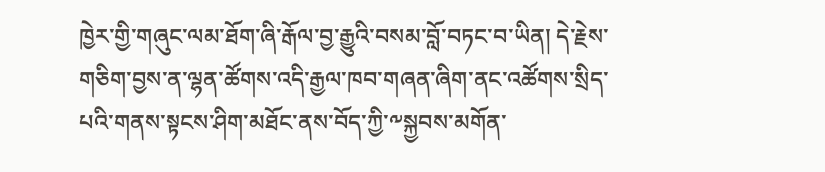ཁྱེར་གྱི་གཞུང་ལམ་ཐོག་ཞི་རྒོལ་བྱ་རྒྱུའི་བསམ་བློ་བཏང་བ་ཡིན། དེ་རྗེས་གཅིག་བྱས་ན་ལྷན་ཚོགས་འདི་རྒྱལ་ཁབ་གཞན་ཞིག་ནང་འཚོགས་སྲིད་པའི་གནས་སྟངས་ཤིག་མཐོང་ནས་བོད་ཀྱི་༸སྐྱབས་མགོན་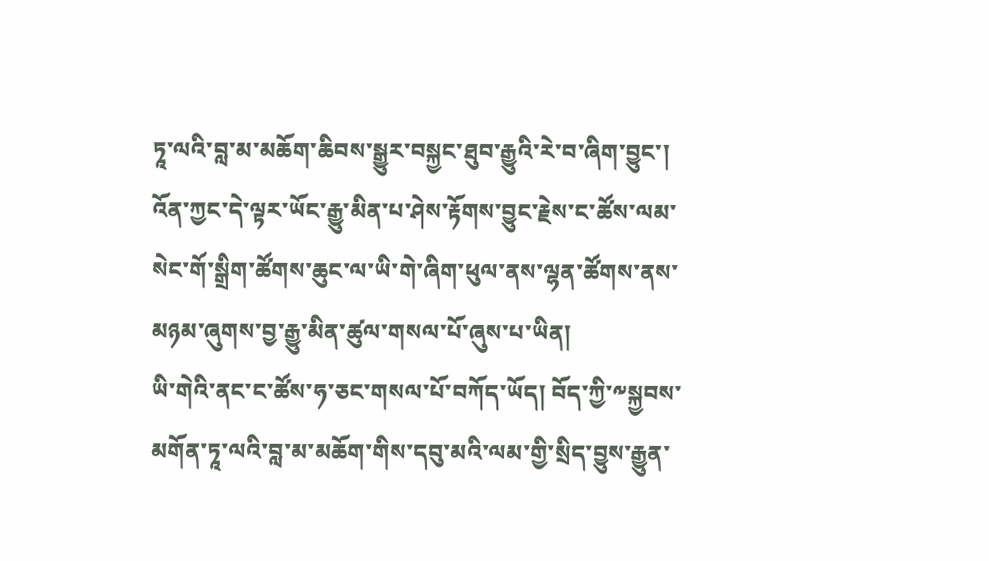ཏཱ་ལའི་བླ་མ་མཆོག་ཆིབས་སྒྱུར་བསྐྱང་ཐུབ་རྒྱུའི་རེ་བ་ཞིག་བྱུང་།
འོན་ཀྱང་དེ་ལྟར་ཡོང་རྒྱུ་མིན་པ་ཤེས་རྟོགས་བྱུང་རྗེས་ང་ཚོས་ལམ་སེང་གོ་སྒྲིག་ཚོགས་ཆུང་ལ་ཡི་གེ་ཞིག་ཕུལ་ནས་ལྷན་ཚོགས་ནས་མཉམ་ཞུགས་བྱ་རྒྱུ་མིན་ཚུལ་གསལ་པོ་ཞུས་པ་ཡིན།
ཡི་གེའི་ནང་ང་ཚོས་ཧ་ཅང་གསལ་པོ་བཀོད་ཡོད། བོད་ཀྱི་༸སྐྱབས་མགོན་ཏཱ་ལའི་བླ་མ་མཆོག་གིས་དབུ་མའི་ལམ་གྱི་སྲིད་བྱུས་རྒྱུན་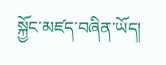སྐྱོང་མཛད་བཞིན་ཡོད།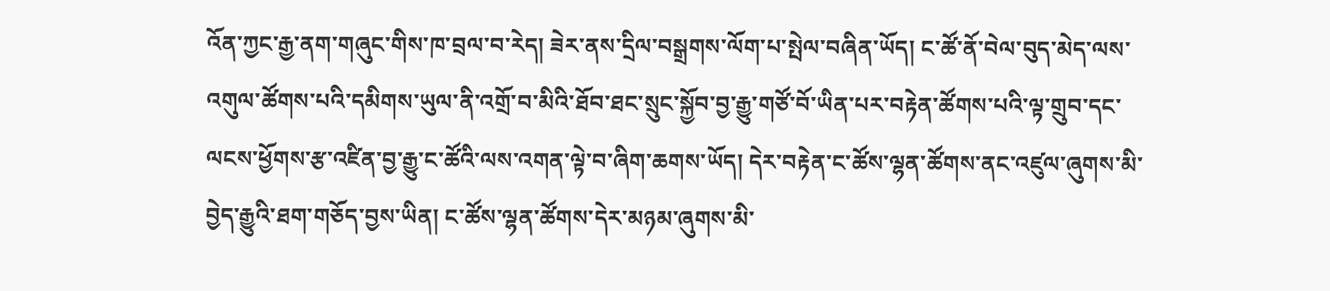འོན་ཀྱང་རྒྱ་ནག་གཞུང་གིས་ཁ་བྲལ་བ་རེད། ཟེར་ནས་དྲིལ་བསྒྲགས་ལོག་པ་སྤེལ་བཞིན་ཡོད། ང་ཚོ་ནོ་བེལ་བུད་མེད་ལས་འགུལ་ཚོགས་པའི་དམིགས་ཡུལ་ནི་འགྲོ་བ་མིའི་ཐོབ་ཐང་སྲུང་སྐྱོབ་བྱ་རྒྱུ་གཙོ་བོ་ཡིན་པར་བརྟེན་ཚོགས་པའི་ལྟ་གྲུབ་དང་ལངས་ཕྱོགས་རྩ་འཛིན་བྱ་རྒྱུ་ང་ཚོའི་ལས་འགན་ལྟེ་བ་ཞིག་ཆགས་ཡོད། དེར་བརྟེན་ང་ཚོས་ལྷན་ཚོགས་ནང་འཛུལ་ཞུགས་མི་བྱེད་རྒྱུའི་ཐག་གཅོད་བྱས་ཡིན། ང་ཚོས་ལྷན་ཚོགས་དེར་མཉམ་ཞུགས་མི་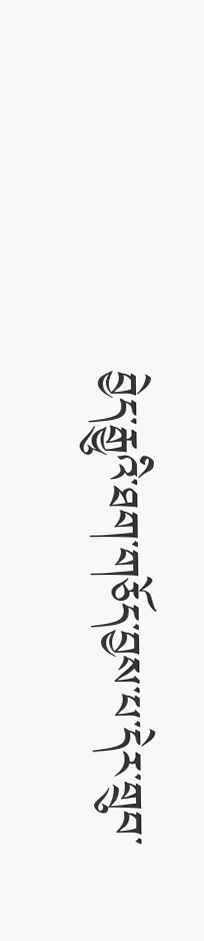བྱེད་རྒྱུའི་ཐག་གཅོད་བྱས་པ་དེར་གྲུབ་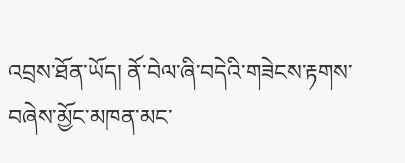འབྲས་ཐོན་ཡོད། ནོ་བེལ་ཞི་བདེའི་གཟེངས་རྟགས་བཞེས་མྱོང་མཁན་མང་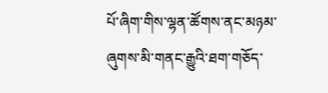པོ་ཞིག་གིས་ལྷན་ཚོགས་ནང་མཉམ་ཞུགས་མི་གནང་རྒྱུའི་ཐག་གཅོད་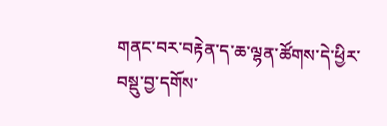གནང་བར་བརྟེན་ད་ཆ་ལྷན་ཚོགས་དེ་ཕྱིར་བསྡུ་བྱ་དགོས་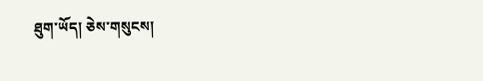ཐུག་ཡོད། ཅེས་གསུངས།